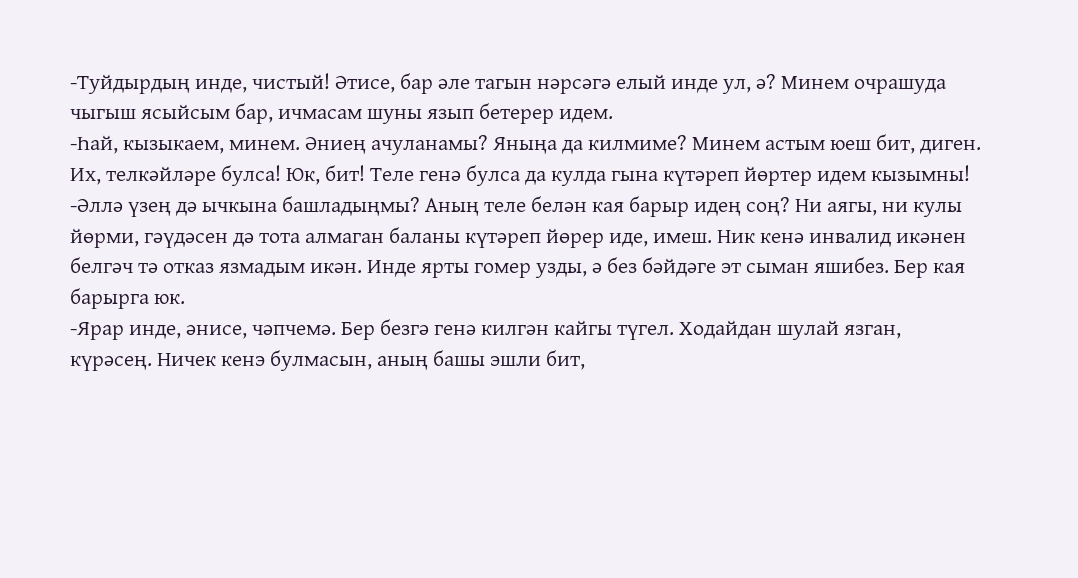-Туйдырдың инде, чистый! Әтисе, бар әле тагын нәрсәгә елый инде ул, ә? Минем очрашуда чыгыш ясыйсым бар, ичмасам шуны язып бетерер идем.
-Һай, кызыкаем, минем. Әниең ачуланамы? Яныңа да килмиме? Минем астым юеш бит, диген. Их, телкәйләре булса! Юк, бит! Теле генә булса да кулда гына күтәреп йөртер идем кызымны!
-Әллә үзең дә ычкына башладыңмы? Аның теле белән кая барыр идең соң? Ни аягы, ни кулы йөрми, гәүдәсен дә тота алмаган баланы күтәреп йөрер иде, имеш. Ник кенә инвалид икәнен белгәч тә отказ язмадым икән. Инде ярты гомер узды, ә без бәйдәге эт сыман яшибез. Бер кая барырга юк.
-Ярар инде, әнисе, чәпчемә. Бер безгә генә килгән кайгы түгел. Ходайдан шулай язган, күрәсең. Ничек кенэ булмасын, аның башы эшли бит,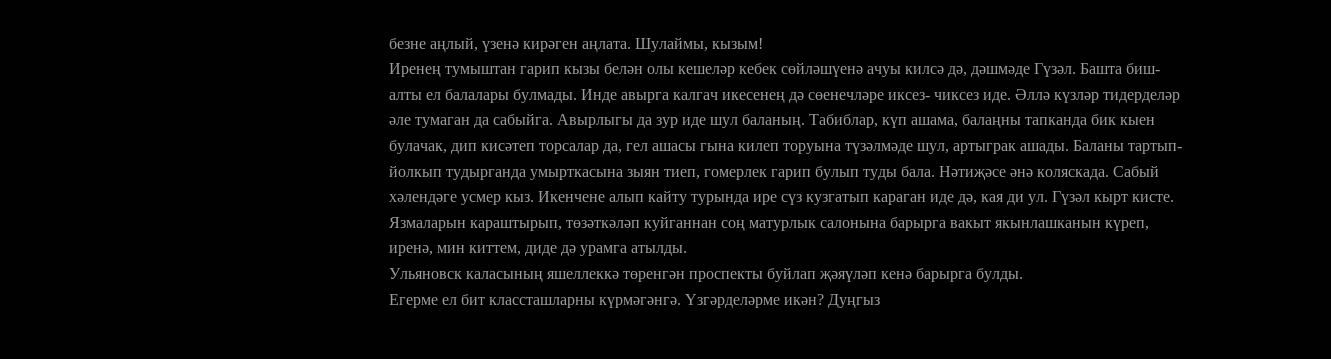безне аңлый, үзенә кирәген аңлата. Шулаймы, кызым!
Иренең тумыштан гарип кызы белән олы кешеләр кебек сөйләшүенә ачуы килсә дә, дәшмәде Гүзәл. Башта биш- алты ел балалары булмады. Инде авырга калгач икесенең дә сөенечләре иксез- чиксез иде. Әллә күзләр тидерделәр әле тумаган да сабыйга. Авырлыгы да зур иде шул баланың. Табиблар, күп ашама, балаңны тапканда бик кыен булачак, дип кисәтеп торсалар да, гел ашасы гына килеп торуына түзәлмәде шул, артыграк ашады. Баланы тартып- йолкып тудырганда умырткасына зыян тиеп, гомерлек гарип булып туды бала. Нәтиҗәсе әнә коляскада. Сабый хәлендәге усмер кыз. Икенчене алып кайту турында ире сүз кузгатып караган иде дә, кая ди ул. Гүзәл кырт кисте.
Язмаларын караштырып, төзәткәләп куйганнан соң матурлык салонына барырга вакыт якынлашканын күреп, иренә, мин киттем, диде дә урамга атылды.
Ульяновск каласының яшеллеккә төренгән проспекты буйлап җәяүләп кенә барырга булды.
Егерме ел бит классташларны күрмәгәнгә. Үзгәрделәрме икән? Дуңгыз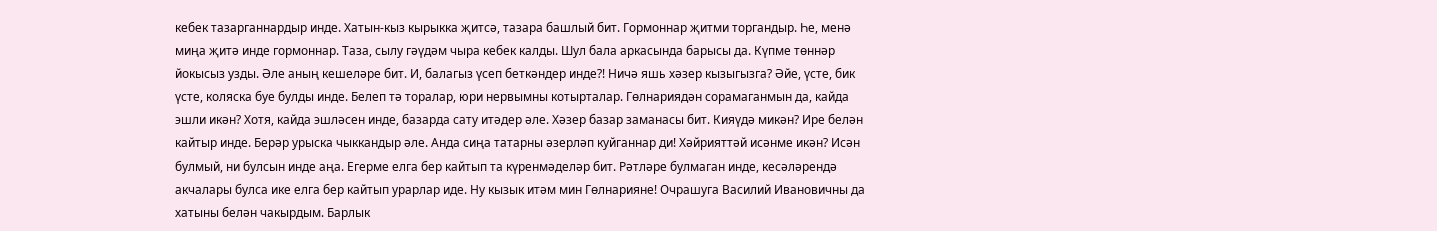кебек тазарганнардыр инде. Хатын-кыз кырыкка җитсә, тазара башлый бит. Гормоннар җитми торгандыр. Һе, менә миңа җитә инде гормоннар. Таза, сылу гәүдәм чыра кебек калды. Шул бала аркасында барысы да. Күпме төннәр йокысыз узды. Әле аның кешеләре бит. И, балагыз үсеп беткәндер инде?! Ничә яшь хәзер кызыгызга? Әйе, үсте, бик үсте, коляска буе булды инде. Белеп тә торалар, юри нервымны котырталар. Гөлнариядән сорамаганмын да, кайда эшли икән? Хотя, кайда эшләсен инде, базарда сату итәдер әле. Хәзер базар заманасы бит. Кияүдә микән? Ире белән кайтыр инде. Берәр урыска чыккандыр әле. Анда сиңа татарны әзерләп куйганнар ди! Хәйрияттәй исәнме икән? Исән булмый, ни булсын инде аңа. Егерме елга бер кайтып та күренмәделәр бит. Рәтләре булмаган инде, кесәләрендә акчалары булса ике елга бер кайтып урарлар иде. Ну кызык итәм мин Гөлнарияне! Очрашуга Василий Ивановичны да хатыны белән чакырдым. Барлык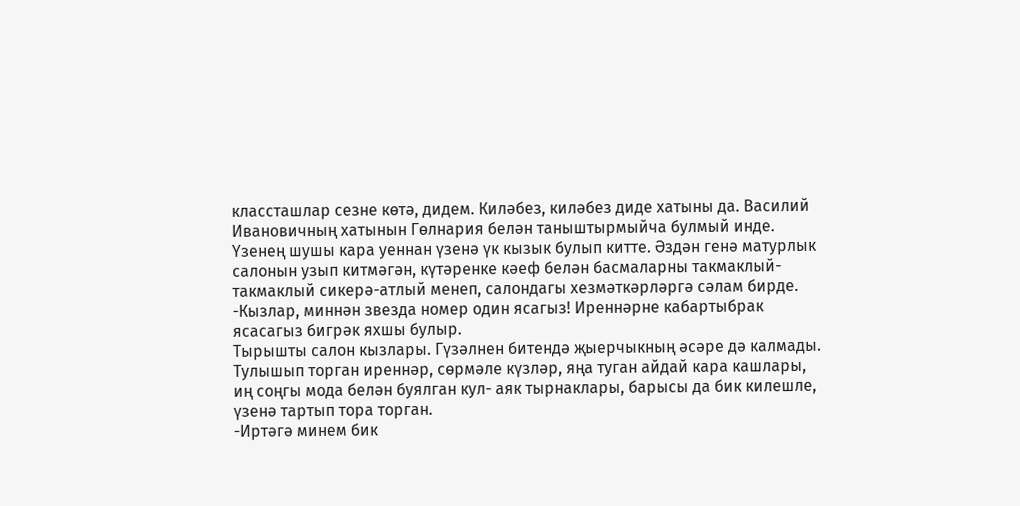классташлар сезне көтә, дидем. Киләбез, киләбез диде хатыны да. Василий Ивановичның хатынын Гөлнария белән таныштырмыйча булмый инде.
Үзенең шушы кара уеннан үзенә үк кызык булып китте. Әздән генә матурлык салонын узып китмәгән, күтәренке кәеф белән басмаларны такмаклый- такмаклый сикерә-атлый менеп, салондагы хезмәткәрләргә сәлам бирде.
-Кызлар, миннән звезда номер один ясагыз! Иреннәрне кабартыбрак ясасагыз бигрәк яхшы булыр.
Тырышты салон кызлары. Гүзәлнен битендә җыерчыкның әсәре дә калмады. Тулышып торган иреннәр, сөрмәле күзләр, яңа туган айдай кара кашлары, иң соңгы мода белән буялган кул- аяк тырнаклары, барысы да бик килешле, үзенә тартып тора торган.
-Иртәгә минем бик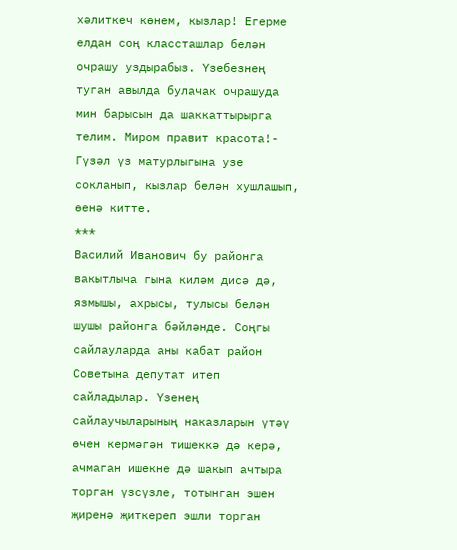хәлиткеч көнем, кызлар! Егерме елдан соң классташлар белән очрашу уздырабыз. Үзебезнең туган авылда булачак очрашуда мин барысын да шаккаттырырга телим. Миром правит красота!- Гүзәл үз матурлыгына узе сокланып, кызлар белән хушлашып, өенә китте.
***
Василий Иванович бу районга вакытлыча гына киләм дисә дә, язмышы, ахрысы, тулысы белән шушы районга бәйләнде. Соңгы сайлауларда аны кабат район Советына депутат итеп сайладылар. Үзенең сайлаучыларының наказларын үтәү өчен кермәгән тишеккә дә керә, ачмаган ишекне дә шакып ачтыра торган үзсүзле, тотынган эшен җиренә җиткереп эшли торган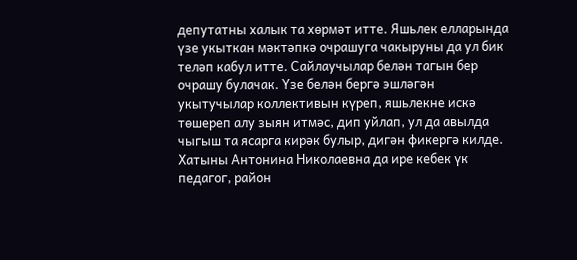депутатны халык та хөрмәт итте. Яшьлек елларында үзе укыткан мәктәпкә очрашуга чакыруны да ул бик теләп кабул итте. Сайлаучылар белән тагын бер очрашу булачак. Үзе белән бергә эшләгән укытучылар коллективын күреп, яшьлекне искә төшереп алу зыян итмәс, дип уйлап, ул да авылда чыгыш та ясарга кирәк булыр, дигән фикергә килде. Хатыны Антонина Николаевна да ире кебек үк педагог, район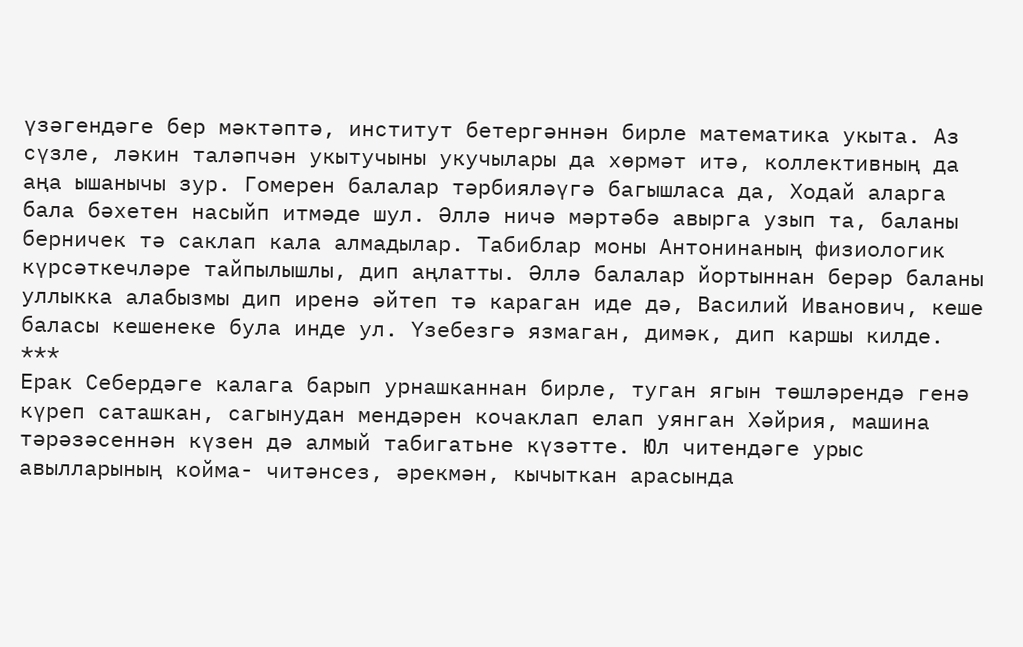үзәгендәге бер мәктәптә, институт бетергәннән бирле математика укыта. Аз сүзле, ләкин таләпчән укытучыны укучылары да хөрмәт итә, коллективның да аңа ышанычы зур. Гомерен балалар тәрбияләүгә багышласа да, Ходай аларга бала бәхетен насыйп итмәде шул. Әллә ничә мәртәбә авырга узып та, баланы берничек тә саклап кала алмадылар. Табиблар моны Антонинаның физиологик күрсәткечләре тайпылышлы, дип аңлатты. Әллә балалар йортыннан берәр баланы уллыкка алабызмы дип иренә әйтеп тә караган иде дә, Василий Иванович, кеше баласы кешенеке була инде ул. Үзебезгә язмаган, димәк, дип каршы килде.
***
Ерак Себердәге калага барып урнашканнан бирле, туган ягын төшләрендә генә күреп саташкан, сагынудан мендәрен кочаклап елап уянган Хәйрия, машина тәрәзәсеннән күзен дә алмый табигатьне күзәтте. Юл читендәге урыс авылларының койма- читәнсез, әрекмән, кычыткан арасында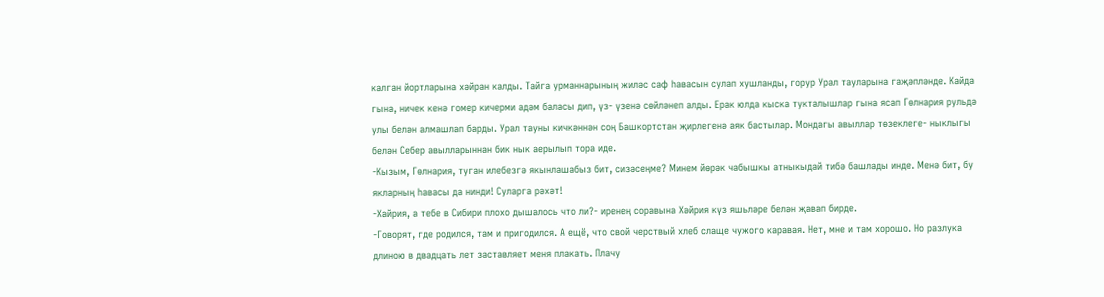калган йортларына хәйран калды. Тайга урманнарының жиләс саф һавасын сулап хушланды, горур Урал тауларына гаҗәпләнде. Кайда гына, ничек кенә гомер кичерми адәм баласы дип, үз- үзенә сөйләнеп алды. Ерак юлда кыска тукталышлар гына ясап Гөлнария рульдә улы белән алмашлап барды. Урал тауны кичкәннән соң Башкортстан җирлегенә аяк бастылар. Мондагы авыллар төзеклеге- ныклыгы белән Себер авылларыннан бик нык аерылып тора иде.
-Кызым, Гөлнария, туган илебезгә якынлашабыз бит, сизәсеңме? Минем йөрәк чабышкы атныкыдай тибә башлады инде. Менә бит, бу якларның һавасы да нинди! Суларга рәхәт!
-Хайрия, а тебе в Сибири плохо дышалось что ли?- иренең соравына Хәйрия күз яшьләре белән җавап бирде.
-Говорят, где родился, там и пригодился. А ещё, что свой черствый хлеб слаще чужого каравая. Нет, мне и там хорошо. Но разлука длиною в двадцать лет заставляет меня плакать. Плачу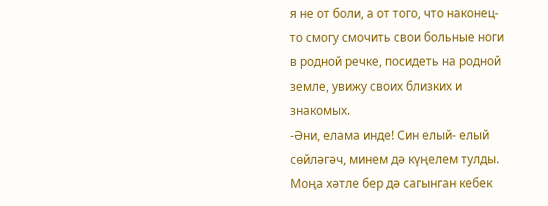я не от боли, а от того, что наконец- то смогу смочить свои больные ноги в родной речке, посидеть на родной земле, увижу своих близких и знакомых.
-Әни, елама инде! Син елый- елый сөйләгәч, минем дә күңелем тулды. Моңа хәтле бер дә сагынган кебек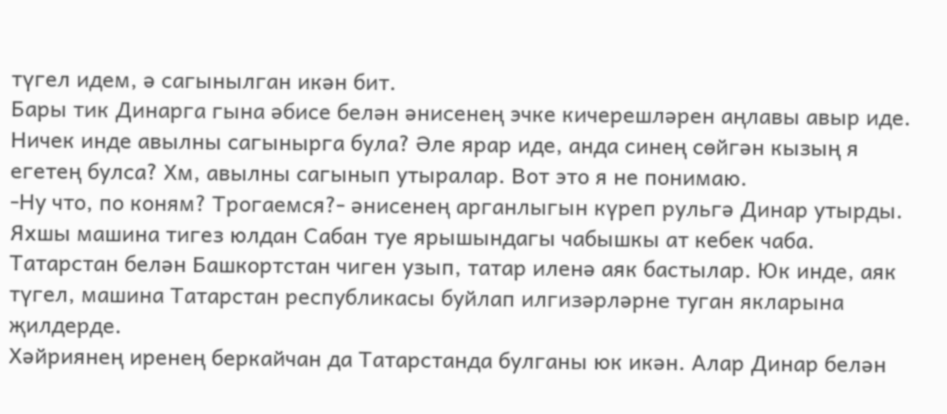түгел идем, ә сагынылган икән бит.
Бары тик Динарга гына әбисе белән әнисенең эчке кичерешләрен аңлавы авыр иде. Ничек инде авылны сагынырга була? Әле ярар иде, анда синең сөйгән кызың я егетең булса? Хм, авылны сагынып утыралар. Вот это я не понимаю.
-Ну что, по коням? Трогаемся?- әнисенең арганлыгын күреп рульгә Динар утырды.
Яхшы машина тигез юлдан Сабан туе ярышындагы чабышкы ат кебек чаба. Татарстан белән Башкортстан чиген узып, татар иленә аяк бастылар. Юк инде, аяк түгел, машина Татарстан республикасы буйлап илгизәрләрне туган якларына җилдерде.
Хәйриянең иренең беркайчан да Татарстанда булганы юк икән. Алар Динар белән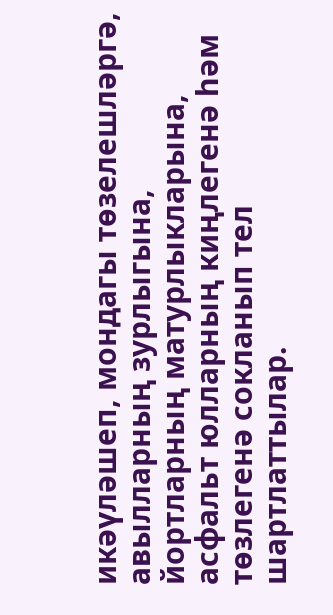икәүләшеп, мондагы төзелешләргә, авылларның зурлыгына, йортларның матурлыкларына, асфальт юлларның киңлегенә һәм төзлегенә сокланып тел шартлаттылар.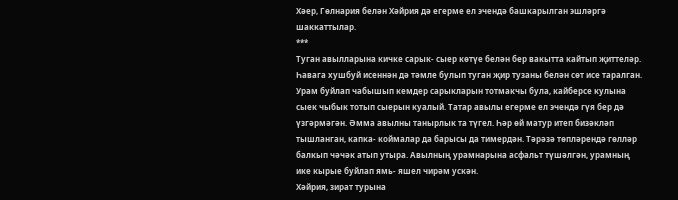Хәер, Гөлнария белән Хәйрия дә егерме ел эчендә башкарылган эшләргә шаккаттылар.
***
Туган авылларына кичке сарык- сыер көтүе белән бер вакытта кайтып җиттеләр. Һавага хушбуй исеннән дә тәмле булып туган җир тузаны белән сөт исе таралган. Урам буйлап чабышып кемдер сарыкларын тотмакчы була, кайберсе кулына сыек чыбык тотып сыерын куалый. Татар авылы егерме ел эчендә гүя бер дә үзгәрмәгән. Әмма авылны танырлык та түгел. Һәр өй матур итеп бизәкләп тышланган, капка- коймалар да барысы да тимердән. Тәрәзә төпләрендә гөлләр балкып чәчәк атып утыра. Авылның урамнарына асфальт түшәлгән, урамның ике кырые буйлап ямь- яшел чирәм ускән.
Хәйрия, зират турына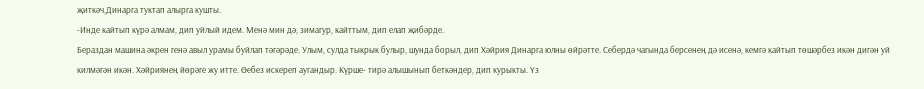җиткәч,Динарга туктап алырга кушты.
-Инде кайтып күрә алмам, дип уйлый идем. Менә мин дә, зимагур, кайттым, дип елап җибәрде.
Бераздан машина әкрен генә авыл урамы буйлап тәгәрәде. Улым, сулда тыкрык булыр, шунда борыл, дип Хәйрия Динарга юлны өйрәтте. Себердә чагында берсенең дә исенә, кемгә кайтып төшәрбез икән дигән уй килмәгән икән. Хәйриянең йөрәге жу итте. Өебез искереп аугандыр. Күрше- тирә алышынып беткәндер, дип курыкты. Үз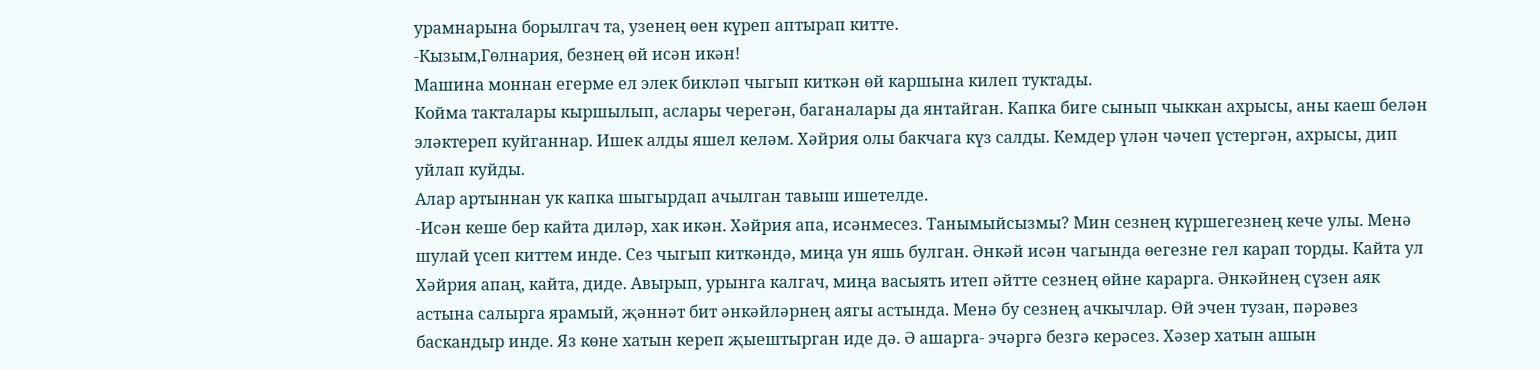урамнарына борылгач та, узенең өен күреп аптырап китте.
-Кызым,Гөлнария, безнең өй исән икән!
Машина моннан егерме ел элек бикләп чыгып киткән өй каршына килеп туктады.
Койма такталары кыршылып, аслары черегән, баганалары да янтайган. Капка биге сынып чыккан ахрысы, аны каеш белән эләктереп куйганнар. Ишек алды яшел келәм. Хәйрия олы бакчага күз салды. Кемдер үлән чәчеп үстергән, ахрысы, дип уйлап куйды.
Алар артыннан ук капка шыгырдап ачылган тавыш ишетелде.
-Исән кеше бер кайта диләр, хак икән. Хәйрия апа, исәнмесез. Танымыйсызмы? Мин сезнең күршегезнең кече улы. Менә шулай үсеп киттем инде. Сез чыгып киткәндә, миңа ун яшь булган. Әнкәй исән чагында өегезне гел карап торды. Кайта ул Хәйрия апаң, кайта, диде. Авырып, урынга калгач, миңа васыять итеп әйтте сезнең өйне карарга. Әнкәйнең сүзен аяк астына салырга ярамый, җәннәт бит әнкәйләрнең аягы астында. Менә бу сезнең ачкычлар. Өй эчен тузан, пәрәвез баскандыр инде. Яз көне хатын кереп җыештырган иде дә. Ә ашарга- эчәргә безгә керәсез. Хәзер хатын ашын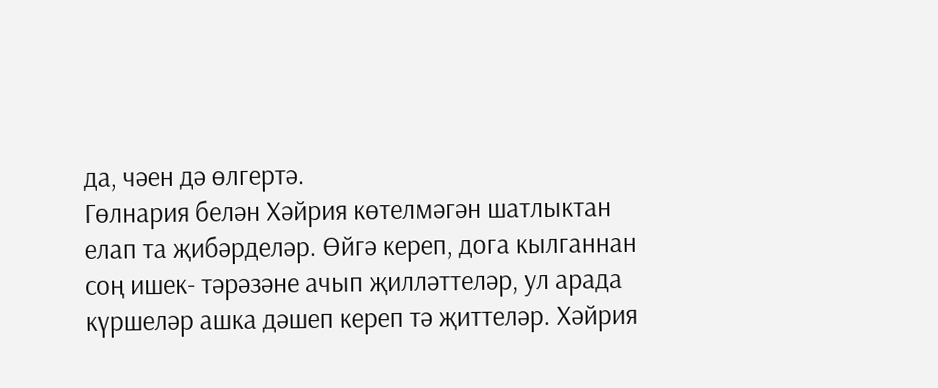да, чәен дә өлгертә.
Гөлнария белән Хәйрия көтелмәгән шатлыктан елап та җибәрделәр. Өйгә кереп, дога кылганнан соң ишек- тәрәзәне ачып җилләттеләр, ул арада күршеләр ашка дәшеп кереп тә җиттеләр. Хәйрия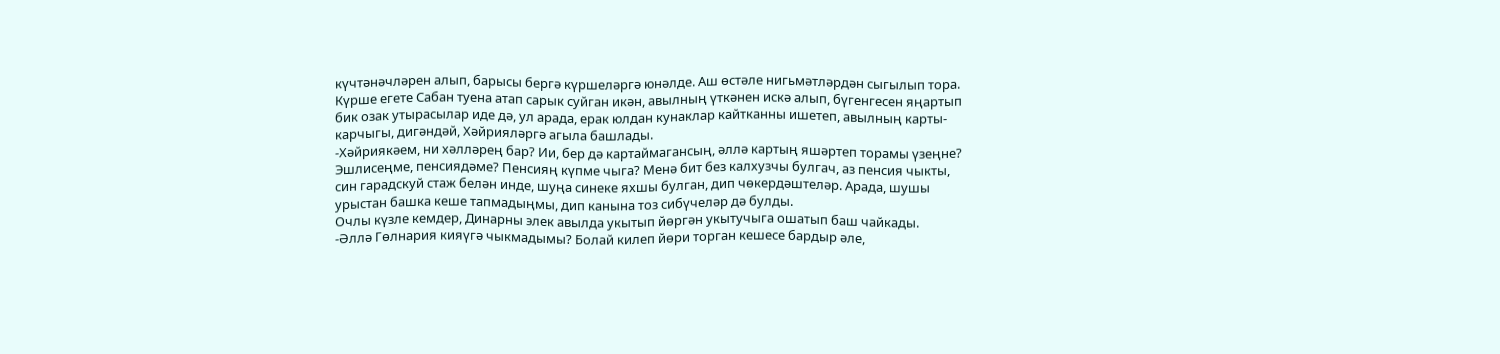күчтәнәчләрен алып, барысы бергә күршеләргә юнәлде. Аш өстәле нигьмәтләрдән сыгылып тора. Күрше егете Сабан туена атап сарык суйган икән, авылның үткәнен искә алып, бүгенгесен яңартып бик озак утырасылар иде дә, ул арада, ерак юлдан кунаклар кайтканны ишетеп, авылның карты- карчыгы, дигәндәй, Хәйрияләргә агыла башлады.
-Хәйриякәем, ни хәлләрең бар? Ии, бер дә картаймагансың, әллә картың яшәртеп торамы үзеңне? Эшлисеңме, пенсиядәме? Пенсияң күпме чыга? Менә бит без калхузчы булгач, аз пенсия чыкты, син гарадскуй стаж белән инде, шуңа синеке яхшы булган, дип чөкердәштеләр. Арада, шушы урыстан башка кеше тапмадыңмы, дип канына тоз сибүчеләр дә булды.
Очлы күзле кемдер, Динарны элек авылда укытып йөргән укытучыга ошатып баш чайкады.
-Әллә Гөлнария кияүгә чыкмадымы? Болай килеп йөри торган кешесе бардыр әле,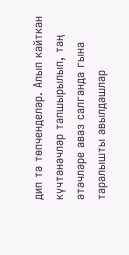дип тә төпченделәр. Алып кайткан күчтәнәчләр тапшырылып, таң әтәчләре аваз салганда гына таралышты авылдашлар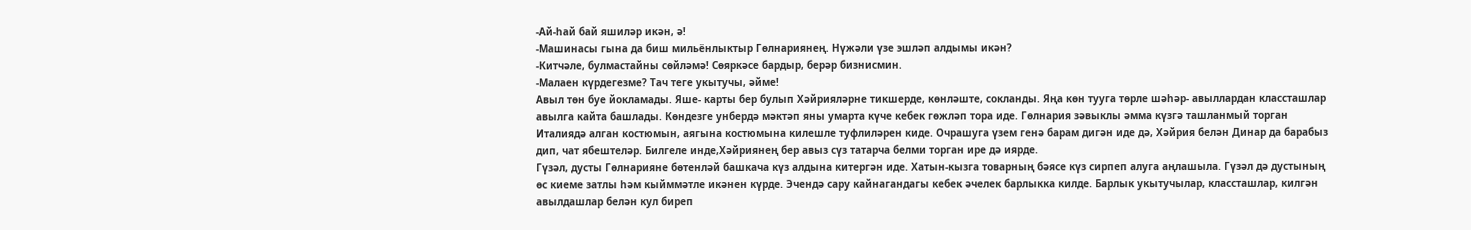-Ай-һай бай яшиләр икән, ә!
-Машинасы гына да биш мильёнлыктыр Гөлнариянең. Нүжәли үзе эшләп алдымы икән?
-Китчәле, булмастайны сөйләмә! Сөяркәсе бардыр, берәр бизнисмин.
-Малаен күрдегезме? Тач теге укытучы, әйме!
Авыл төн буе йокламады. Яше- карты бер булып Хәйрияләрне тикшерде, көнләште, сокланды. Яңа көн тууга төрле шәһәр- авыллардан классташлар авылга кайта башлады. Көндезге унбердә мәктәп яны умарта күче кебек гөжләп тора иде. Гөлнария зәвыклы әмма күзгә ташланмый торган Италиядә алган костюмын, аягына костюмына килешле туфлиләрен киде. Очрашуга үзем генә барам дигән иде дә, Хәйрия белән Динар да барабыз дип, чат ябештеләр. Билгеле инде,Хәйриянең бер авыз сүз татарча белми торган ире дә иярде.
Гүзәл, дусты Гөлнарияне бөтенләй башкача күз алдына китергән иде. Хатын-кызга товарның бәясе күз сирпеп алуга аңлашыла. Гүзәл дә дустының өс киеме затлы һәм кыйммәтле икәнен күрде. Эчендә сару кайнагандагы кебек әчелек барлыкка килде. Барлык укытучылар, классташлар, килгән авылдашлар белән кул биреп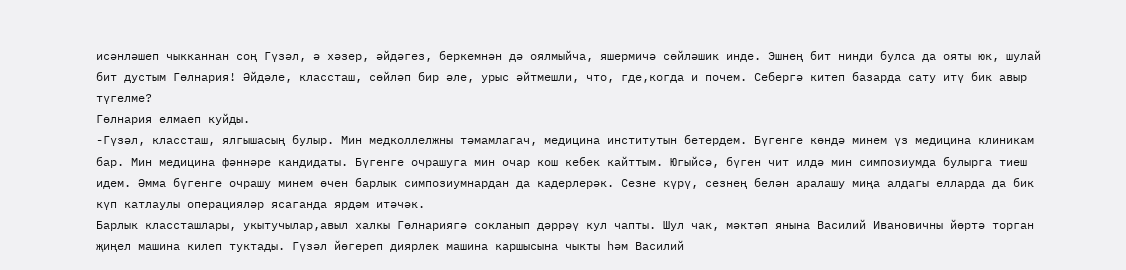исәнләшеп чыкканнан соң Гүзәл, ә хәзер, әйдәгез, беркемнән дә оялмыйча, яшермичә сөйләшик инде. Эшнең бит нинди булса да ояты юк, шулай бит дустым Гөлнария! Әйдәле, классташ, сөйләп бир әле, урыс әйтмешли, что, где,когда и почем. Себергә китеп базарда сату итү бик авыр түгелме?
Гөлнария елмаеп куйды.
-Гүзәл, классташ, ялгышасың булыр. Мин медколлелжны тәмамлагач, медицина институтын бетердем. Бүгенге көндә минем үз медицина клиникам бар. Мин медицина фәннәре кандидаты. Бүгенге очрашуга мин очар кош кебек кайттым. Югыйсә, бүген чит илдә мин симпозиумда булырга тиеш идем. Әмма бүгенге очрашу минем өчен барлык симпозиумнардан да кадерлерәк. Сезне күрү, сезнең белән аралашу миңа алдагы елларда да бик күп катлаулы операцияләр ясаганда ярдәм итәчәк.
Барлык классташлары, укытучылар,авыл халкы Гөлнариягә сокланып дәррәү кул чапты. Шул чак, мәктәп янына Василий Ивановичны йөртә торган җиңел машина килеп туктады. Гүзәл йөгереп диярлек машина каршысына чыкты һәм Василий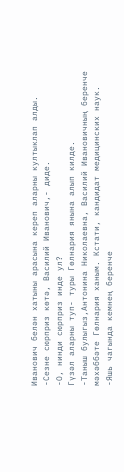Иванович белән хатыны арасына кереп аларны култыклап алды.
-Сезне сюрприз көтә, Василий Иванович,- диде.
-О, нинди сюрприз инде ул?
Гүзәл аларны туп- туры Гөлнария янына алып килде.
-Таныш булыгыз,Антонина Николаевна, Василий Ивановичның беренче мәхәббәте Гөлнария ханым. Кстати, кандидат медицинских наук.
-Яшь чагында кемнең беренче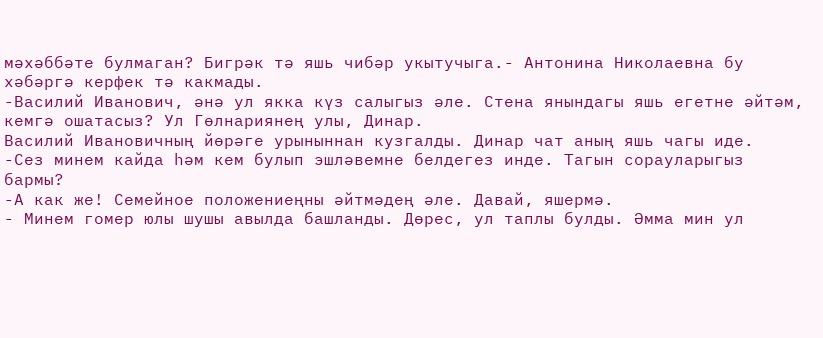мәхәббәте булмаган? Бигрәк тә яшь чибәр укытучыга.- Антонина Николаевна бу хәбәргә керфек тә какмады.
-Василий Иванович, әнә ул якка күз салыгыз әле. Стена янындагы яшь егетне әйтәм, кемгә ошатасыз? Ул Гөлнариянең улы, Динар.
Василий Ивановичның йөрәге урыныннан кузгалды. Динар чат аның яшь чагы иде.
-Сез минем кайда һәм кем булып эшләвемне белдегез инде. Тагын сорауларыгыз бармы?
-А как же! Семейное положениеңны әйтмәдең әле. Давай, яшермә.
- Минем гомер юлы шушы авылда башланды. Дөрес, ул таплы булды. Әмма мин ул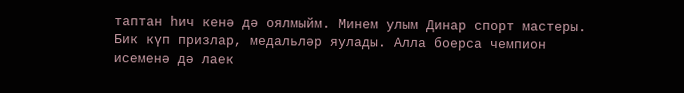таптан һич кенә дә оялмыйм. Минем улым Динар спорт мастеры. Бик күп призлар, медальләр яулады. Алла боерса чемпион исеменә дә лаек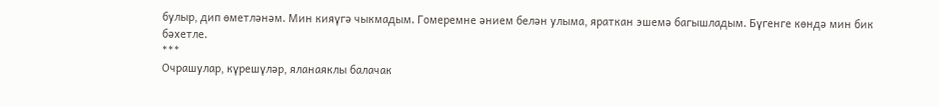булыр, дип өметләнәм. Мин кияүгә чыкмадым. Гомеремне әнием белән улыма, яраткан эшемә багышладым. Бүгенге көндә мин бик бәхетле.
***
Очрашулар, күрешүләр, яланаяклы балачак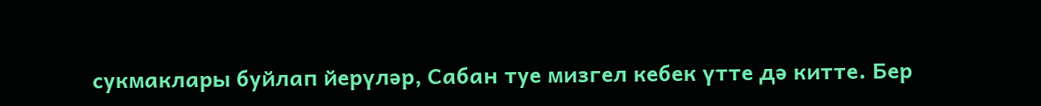сукмаклары буйлап йерүләр, Сабан туе мизгел кебек үтте дә китте. Бер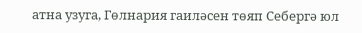атна узуга, Гөлнария гаиләсен төяп Себергә юл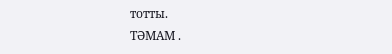тотты.
ТӘМАМ .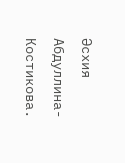Әсхия Абдуллина-Костикова.